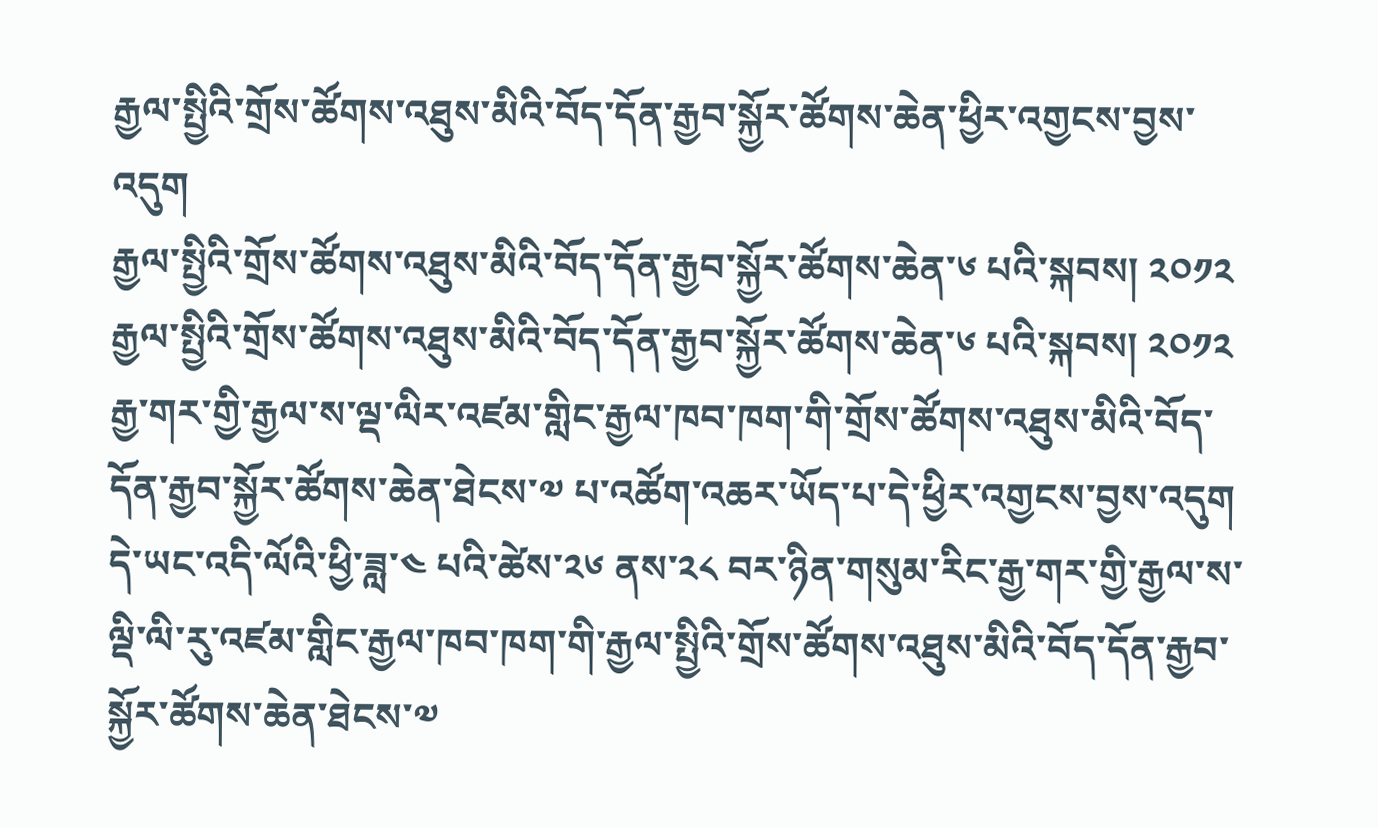རྒྱལ་སྤྱིའི་གྲོས་ཚོགས་འཐུས་མིའི་བོད་དོན་རྒྱབ་སྐྱོར་ཚོགས་ཆེན་ཕྱིར་འགྱངས་བྱས་འདུག
རྒྱལ་སྤྱིའི་གྲོས་ཚོགས་འཐུས་མིའི་བོད་དོན་རྒྱབ་སྐྱོར་ཚོགས་ཆེན་༦ པའི་སྐབས། ༢༠༡༢ རྒྱལ་སྤྱིའི་གྲོས་ཚོགས་འཐུས་མིའི་བོད་དོན་རྒྱབ་སྐྱོར་ཚོགས་ཆེན་༦ པའི་སྐབས། ༢༠༡༢
རྒྱ་གར་གྱི་རྒྱལ་ས་ལྡ་ལིར་འཛམ་གླིང་རྒྱལ་ཁབ་ཁག་གི་གྲོས་ཚོགས་འཐུས་མིའི་བོད་དོན་རྒྱབ་སྐྱོར་ཚོགས་ཆེན་ཐེངས་༧ པ་འཚོག་འཆར་ཡོད་པ་དེ་ཕྱིར་འགྱངས་བྱས་འདུག
དེ་ཡང་འདི་ལོའི་ཕྱི་ཟླ་༤ པའི་ཚེས་༢༦ ནས་༢༨ བར་ཉིན་གསུམ་རིང་རྒྱ་གར་གྱི་རྒྱལ་ས་ལྡི་ལི་རུ་འཛམ་གླིང་རྒྱལ་ཁབ་ཁག་གི་རྒྱལ་སྤྱིའི་གྲོས་ཚོགས་འཐུས་མིའི་བོད་དོན་རྒྱབ་སྐྱོར་ཚོགས་ཆེན་ཐེངས་༧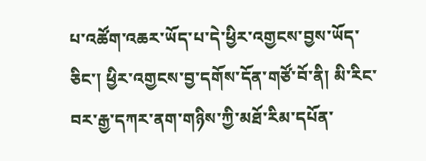པ་འཚོག་འཆར་ཡོད་པ་དེ་ཕྱིར་འགྱངས་བྱས་ཡོད་ཅིང་། ཕྱིར་འགྱངས་བྱ་དགོས་དོན་གཙོ་བོ་ནི། མི་རིང་བར་རྒྱ་དཀར་ནག་གཉིས་ཀྱི་མཐོ་རིམ་དཔོན་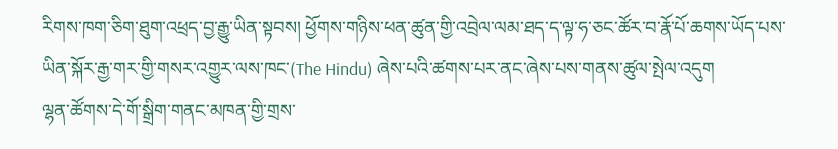རིགས་ཁག་ཅིག་ཐུག་འཕྲད་བྱ་རྒྱུ་ཡིན་སྟབས། ཕྱོགས་གཉིས་ཕན་ཚུན་གྱི་འབྲེལ་ལམ་ཐད་ད་ལྟ་ཧ་ཅང་ཚོར་བ་རྣོ་པོ་ཆགས་ཡོད་པས་ཡིན་སྐོར་རྒྱ་གར་གྱི་གསར་འགྱུར་ལས་ཁང་(The Hindu) ཞེས་པའི་ཚགས་པར་ནང་ཞེས་པས་གནས་ཚུལ་སྤེལ་འདུག
ལྷན་ཚོགས་དེ་གོ་སྒྲིག་གནང་མཁན་གྱི་གྲས་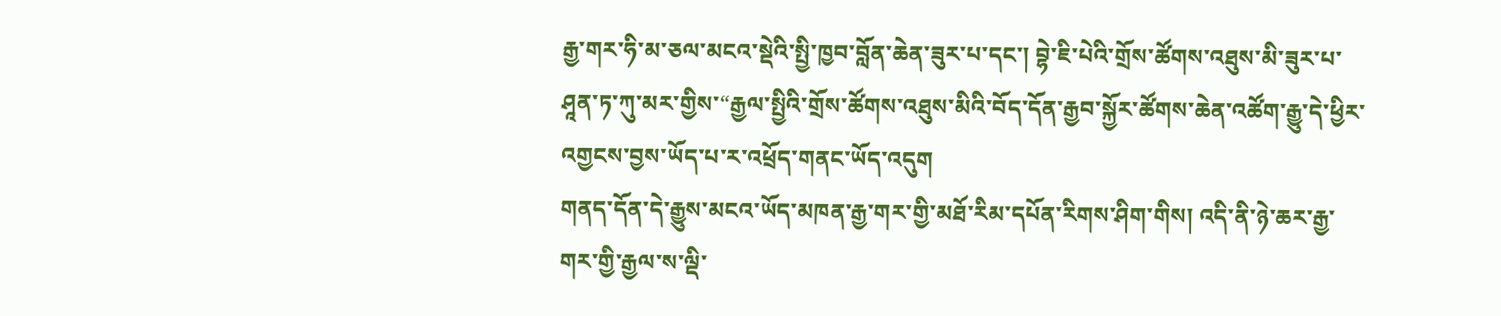རྒྱ་གར་ཧི་མ་ཅལ་མངའ་སྡེའི་སྤྱི་ཁྱབ་བློན་ཆེན་ཟུར་པ་དང་། བྷེ་ཇི་པེའི་གྲོས་ཚོགས་འཐུས་མི་ཟུར་པ་ཤཱན་ཏ་ཀུ་མར་གྱིས་“རྒྱལ་སྤྱིའི་གྲོས་ཚོགས་འཐུས་མིའི་བོད་དོན་རྒྱབ་སྐྱོར་ཚོགས་ཆེན་འཚོག་རྒྱུ་དེ་ཕྱིར་འགྱངས་བྱས་ཡོད་པ་ར་འཕྲོད་གནང་ཡོད་འདུག
གནད་དོན་དེ་རྒྱུས་མངའ་ཡོད་མཁན་རྒྱ་གར་གྱི་མཐོ་རིམ་དཔོན་རིགས་ཤིག་གིས། འདི་ནི་ཉེ་ཆར་རྒྱ་གར་གྱི་རྒྱལ་ས་ལྡི་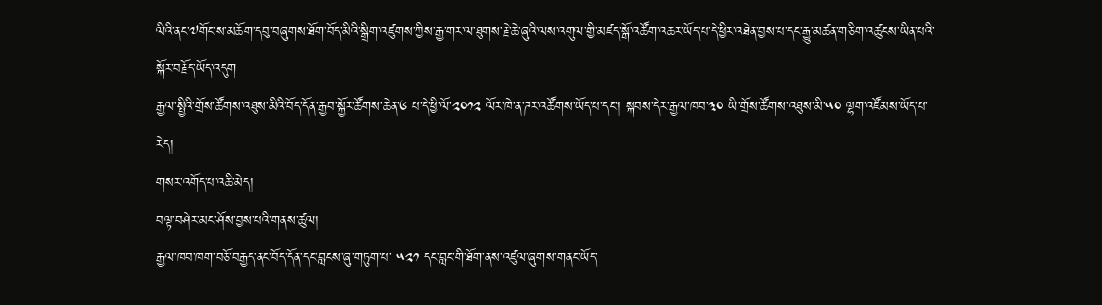ལིའི་ནང་༧གོང་ས་མཆོག་དབུ་བཞུགས་ཐོག་བོད་མིའི་སྒྲིག་འཛུགས་ཀྱིས་རྒྱ་གར་ལ་ཐུགས་རྗེ་ཆེ་ཞུའི་ལས་འགུལ་གྱི་མཛད་སྒོ་འཚོག་འཆར་ཡོད་པ་དེ་ཕྱིར་འཐེན་བྱས་པ་དང་རྒྱུ་མཚན་གཅིག་འཚུངས་ཡིན་པའི་སྐོར་བརྗོད་ཡོད་འདུག
རྒྱལ་སྤྱིའི་གྲོས་ཚོགས་འཐུས་མིའི་བོད་དོན་རྒྱབ་སྐྱོར་ཚོགས་ཆེན་༦ པ་དེ་ཕྱི་ལོ་༢༠༡༢ ལོར་ཁེ་ན་ཌར་འཚོགས་ཡོད་པ་དང་། སྐབས་དེར་རྒྱལ་ཁབ་༣༠ ཡི་གྲོས་ཚོགས་འཐུས་མི་༥༠ ལྷག་འཛོམས་ཡོད་པ་རེད།
གསར་འགོད་པ་འཆི་མེད།
བལྟ་བཤེར་མང་ཤོས་བྱས་པའི་གནས་ཚུལ།
རྒྱལ་ཁབ་ཁག་བཅོ་བརྒྱད་ནང་བོད་དོན་དང་བླངས་ཞུ་གཏུག་པ་ ༥༢༡ དང་བླང་གི་ཐོག་ནས་འཛུལ་ཞུགས་གནང་ཡོད་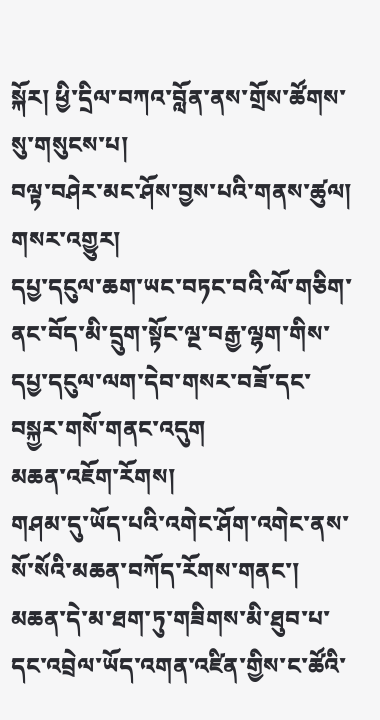སྐོར། ཕྱི་དྲིལ་བཀའ་བློན་ནས་གྲོས་ཚོགས་སུ་གསུངས་པ།
བལྟ་བཤེར་མང་ཤོས་བྱས་པའི་གནས་ཚུལ།
གསར་འགྱུར།
དཔྱ་དངུལ་ཆག་ཡང་བཏང་བའི་ལོ་གཅིག་ནང་བོད་མི་དྲུག་སྟོང་ལྔ་བརྒྱ་ལྷག་གིས་དཔྱ་དངུལ་ལག་དེབ་གསར་བཟོ་དང་བསྐྱར་གསོ་གནང་འདུག
མཆན་འཇོག་རོགས།
གཤམ་དུ་ཡོད་པའི་འགེང་ཤོག་འགེང་ནས་སོ་སོའི་མཆན་བཀོད་རོགས་གནང་། མཆན་དེ་མ་ཐག་ཏུ་གཟིགས་མི་ཐུབ་པ་དང་འབྲེལ་ཡོད་འགན་འཛིན་གྱིས་ང་ཚོའི་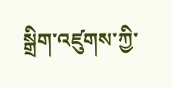སྒྲིག་འཛུགས་ཀྱི་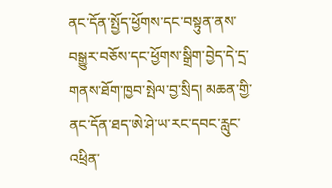ནང་དོན་སྤྱོད་ཕྱོགས་དང་བསྟུན་ནས་བསྒྱུར་བཅོས་དང་ཕྱོགས་སྒྲིག་བྱེད་དེ་དྲ་གནས་ཐོག་ཁྱབ་སྤེལ་བྱ་སྲིད། མཆན་གྱི་ནང་དོན་ཐད་ཨེ་ཤེ་ཡ་རང་དབང་རླུང་འཕྲིན་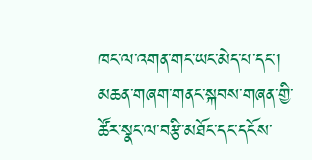ཁང་ལ་འགན་གང་ཡང་མེད་པ་དང་། མཆན་གཞག་གནང་སྐབས་གཞན་གྱི་ཚོར་སྣང་ལ་བརྩི་མཐོང་དང་དངོས་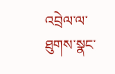འབྲེལ་ལ་ཐུགས་སྣང་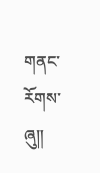གནང་རོགས་ཞུ༎